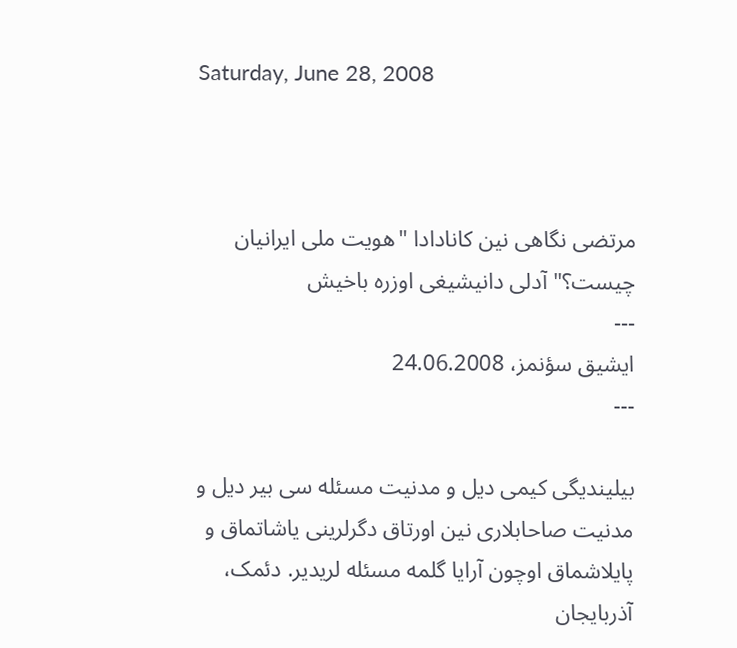Saturday, June 28, 2008



مرتضی نگاهی نین کانادادا "هویت ملی ایرانیان چیست؟" آدلی دانیشیغی اوزره باخیش
---
ایشیق سؤنمز، 24.06.2008
---

بیلیندیگی کیمی دیل و مدنیت مسئله سی بیر دیل و مدنیت صاحابلاری نین اورتاق دگرلرینی یاشاتماق و پایلاشماق اوچون آرایا گلمه مسئله لریدیر. دئمک، آذربایجان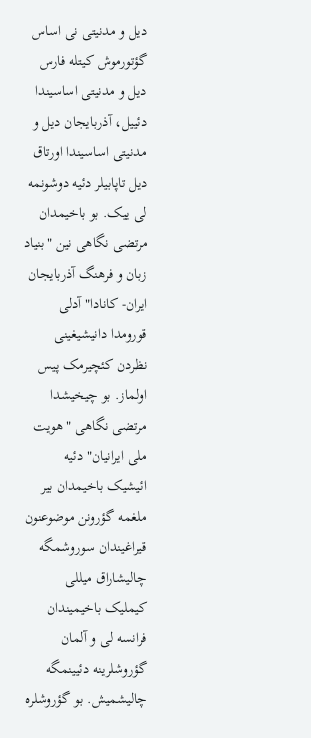دیل و مدنیتی نی اساس گؤتورموش کیتله فارس دیل و مدنیتی اساسیندا دئییل، آذربایجان دیل و مدنیتی اساسیندا اورتاق دیل تاپابیلر دئیه دوشونمه لی ییک. بو باخیمدان مرتضی نگاهی نین "بنیاد زبان و فرهنگ آذربایجان ایران- کانادا" آدلی قورومدا دانیشیغینی نظردن کئچیرمک پیس اولماز. بو چیخیشدا مرتضی نگاهی "هویت ملی ایرانیان" دئیه ائیشیک باخیمدان بیر ملغمه گؤرونن موضوعنون قیراغیندان سوروشمگه چالیشاراق میللی کیملیک باخیمیندان فرانسه لی و آلمان گؤروشلرینه دئیینمگه چالیشمیش. بو گؤروشلره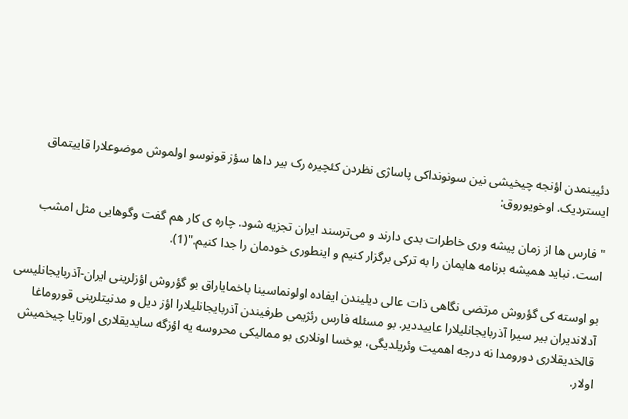دئیینمدن اؤنجه چیخیشی نین سونونداکی پاساژی نظردن کئچیره رک بیر داها سؤز قونوسو اولموش موضوعلارا قاییتماق ایستردیک. اوخویوروق:

"فارس ها از زمان پیشه وری خاطرات بدی دارند و می‌ترسند ایران تجزیه شود. چاره ی کار هم گفت وگوهایی مثل امشب است. نباید همیشه برنامه هایمان را به ترکی برگزار کنیم و اینطوری خودمان را جدا کنیم."(1).

بو اوسته کی گؤروش مرتضی نگاهی ذات عالی دیلیندن ایفاده اولونماسینا باخمایاراق بو گؤروش اؤزلرینی ایران-آذربایجانلیسی آدلاندیران بیر سیرا آذربایجانلیلارا عاییددیر. بو مسئله فارس رئژیمی طرفیندن آذربایجانلیلارا اؤز دیل و مدنیتلرینی قوروماغا قالخدیقلاری دورومدا نه درجه اهمیت وئریلدیگی، یوخسا اونلاری بو ممالیکی محروسه یه اؤزگه سایدیقلاری اورتایا چیخمیش اولار.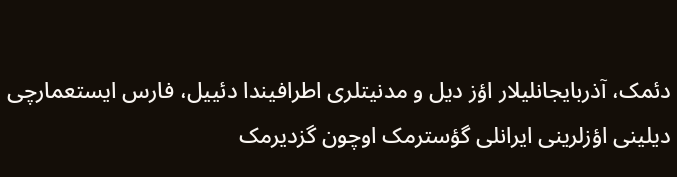دئمک، آذربایجانلیلار اؤز دیل و مدنیتلری اطرافیندا دئییل، فارس ایستعمارچی دیلینی اؤزلرینی ایرانلی گؤسترمک اوچون گزدیرمک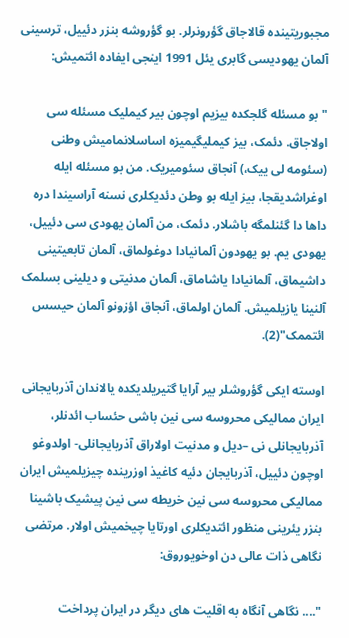مجبوریتینده قالاجاق گؤرونرلر. بو گؤروشه بنزر دئییل، ترسینی آلمان یهودیسی گابری یئل 1991 اینجی ایفاده ائتمیش:

"بو مسئله گلجکده بیزیم اوچون بیر کیملیک مسئله سی اولاجاق. دئمک، بیز کیملیگیمیزه اساسلانمامیش وطنی (سئومه لی ییک،) آنجاق سئومیریک. من بو مسئله ایله اوغراشدیقجا، بیز ایله بو وطن دئدیکلری نسنه آراسیندا دره داها دا گئنلمگه باشلار. دئمک، من آلمان یهودی سی دئییل، یهودی یم. بو یهودون آلمانیادا دوغولماق، آلمان تابعیتینی داشیماق، آلمانیادا یاشاماق، آلمان مدنیتی و دیلینی بسلمک آلنینا یازیلمیش. آلمان اولماق، آنجاق اؤزونو آلمان حیسس ائتممک"(2).

اوسته ایکی گؤروشلر بیر آرایا گتیریلدیکده یالاندان آذربایجانی ایران ممالیکی محروسه سی نین باشی حئساب ائدنلر، آذربایجانلی نی –دیل و مدنیت اولاراق آذربایجانلی- اولدوغو اوچون دئییل، آذربایجان دئیه کاغیذ اوزرینده چیزیلمیش ایران ممالیکی محروسه سی نین خریطه سی نین پیشیک باشینا بنزر یئرینی منظور ائتدیکلری اورتایا چیخمیش اولار. مرتضی نگاهی ذات عالی دن اوخویوروق:

".... نگاهی آنگاه به اقلیت های دیگر در ایران پرداخت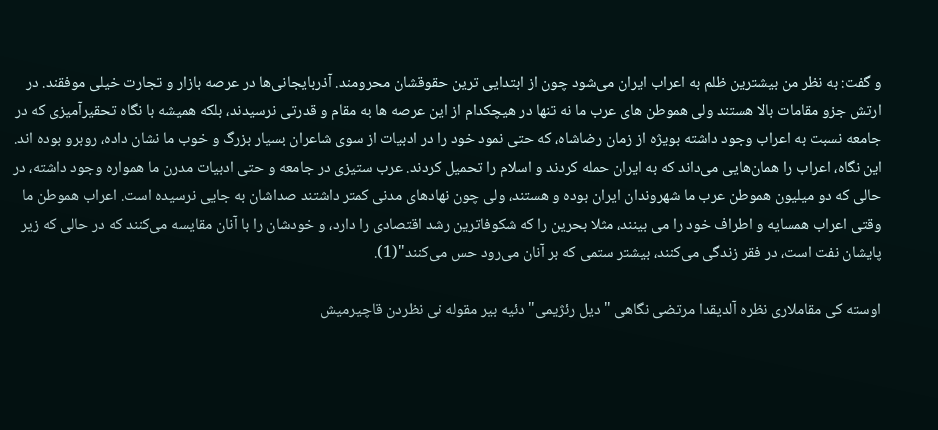و گفت: به نظر من بیشترین ظلم به اعراب ایران می‌شود چون از ابتدایی ترین حقوقشان محرومند. آذربایجانی‌ها در عرصه بازار و تجارت خیلی موفقند. در ارتش جزو مقامات بالا هستند ولی هموطن های عرب ما نه تنها در هیچکدام از این عرصه ها به مقام و قدرتی نرسیدند، بلکه همیشه با نگاه تحقیرآمیزی که در جامعه نسبت به اعراب وجود داشته بویژه از زمان رضاشاه، که حتی نمود خود را در ادبیات از سوی شاعران بسیار بزرگ و خوب ما نشان داده، روبرو بوده اند. این نگاه، اعراب را همان‌هایی می‌داند که به ایران حمله کردند و اسلام را تحمیل کردند. عرب ستیزی در جامعه و حتی ادبیات مدرن ما همواره وجود داشته، در حالی که دو میلیون هموطن عرب ما شهروندان ایران بوده و هستند، ولی چون نهادهای مدنی کمتر داشتند صداشان به جایی نرسیده است. اعراب هموطن ما وقتی اعراب همسایه و اطراف خود را می بینند، مثلا بحرین را که شکوفاترین رشد اقتصادی را دارد، و خودشان را با آنان مقایسه می‌کنند که در حالی که زیر پایشان نفت است، در فقر زندگی می‌کنند، بیشتر ستمی که بر آنان می‌رود حس می‌کنند"(1).

اوسته کی مقاملاری نظره آلدیقدا مرتضی نگاهی "دیل رئژیمی" دئیه بیر مقوله نی نظردن قاچیرمیش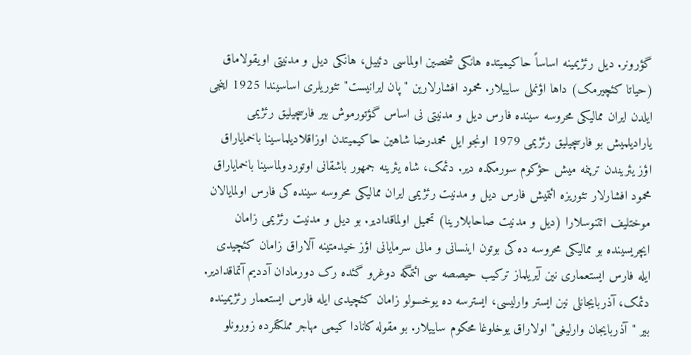گؤرونر. دیل رئژیمینه اساساً حاکیمیتده هانکی شخصین اولماسی دئییل، هانکی دیل و مدنیتی اویقولاماق (حیاتا کئچیرمک) داها اؤنملی ساییلار. محمود افشارلارین "پان ایرانیست" تئوریلری اساسیندا 1925 اینجی ایلدن ایران ممالیکی محروسه سینده فارس دیل و مدنیتی نی اساس گؤتورموش بیر فارسچیلیق رئژیمی یارادیلمیش بو فارسچیلیق رئژیمی 1979 اونجو ایل محمدرضا شاهین حاکیمیتدن اوزاقلادیلماسینا باخمایاراق اؤز یئریندن ترپنمه میش حؤکوم سورمکده دیر. دئمک، شاه یئرینه جمهور باشقانی اوتوردولماسینا باخمایاراق محمود افشارلار تئوریزه ائتمیش فارس دیل و مدنیت رئژیمی ایران ممالیکی محروسه سینده کی فارس اولمایالان موختلیف ائتنوسلارا (دیل و مدنیت صاحابلارینا) تحمیل اولماقدادیر. بو دیل و مدنیت رئژیمی زامان ایچریسینده بو ممالیکی محروسه ده کی بوتون اینسانی و مالی سرمایانی اؤز خیدمتینه آلاراق زامان کئچیدی ایله فارس ایستعماری نین آیریلماز ترکیب حیصصه سی ائتمگه دوغرو گئده رک دورمادان آددیم آتماقدادیر. دئمک، آذربایجانلی نین ایستر وارلیسی، ایسترسه ده یوخسولو زامان کئچیدی ایله فارس ایستعمار رئژیمینده بیر "آذربایجان وارلیغی" اولاراق یوخلوغا محکوم ساییلار. بو مقوله کانادا کیمی مهاجر مملکتلرده زورونلو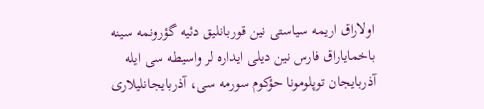اولاراق اریمه سیاستی نین قوربانلیق دئیه گؤرونمه سینه باخمایاراق فارس نین دیلی ایداره لر واسیطه سی ایله آذربایجان توپلومونا حؤکوم سورمه سی، آذربایجانلیلاری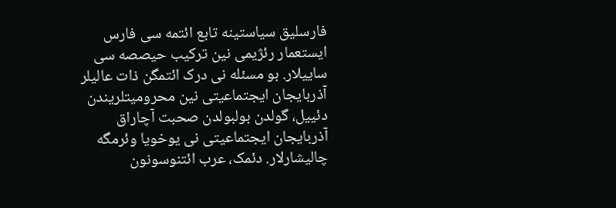فارسلیق سیاستینه تابع ائتمه سی فارس ایستعمار رئژیمی نین ترکیب حیصصه سی ساییلار. بو مسئله نی درک ائتمگن ذات عالیلر آذربایجان ایجتماعیتی نین محرومیتلریندن دئییل، گولدن بولبولدن صحبت آچاراق آذربایجان ایجتماعیتی نی یوخویا وئرمگه چالیشارلار. دئمک، عرب ائتنوسونون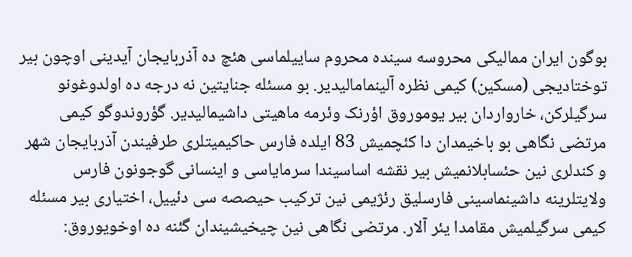بوگون ایران ممالیکی محروسه سینده محروم ساییلماسی هئچ ده آذربایجان آیدینی اوچون بیر توختادیجی (مسکین) کیمی نظره آلینمامالیدیر. بو مسئله جنایتین نه درجه ده اولدوغونو سرگیلرکن، خارواردان بیر یوموروق اؤرنک وئرمه ماهیتی داشیمالیدیر. گؤروندوگو کیمی مرتضی نگاهی بو باخیمدان دا کئچمیش 83 ایلده فارس حاکیمیتلری طرفیندن آذربایجان شهر و کندلری نین حئسابلانمیش بیر نقشه اساسیندا سرمایاسی و اینسانی گوجونون فارس ولایتلرینه داشینماسینی فارسلیق رئژیمی نین ترکیب حیصصه سی دئییل، اختیاری بیر مسئله کیمی سرگیلمیش مقامدا یئر آلار. مرتضی نگاهی نین چیخیشیندان گئنه ده اوخویوروق: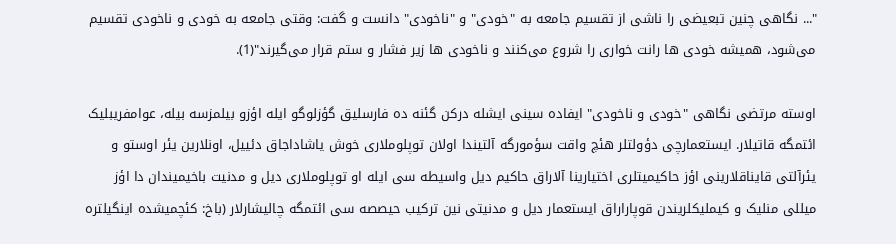"... نگاهی چنین تبعیضی را ناشی از تقسیم جامعه به "خودی" و "ناخودی" دانست و گفت: وقتی جامعه به خودی و ناخودی تقسیم می‌شود، همیشه خودی ها رانت خواری را شروع می‌کنند و ناخودی ها زیر فشار و ستم قرار می‌گیرند"(1).

اوسته مرتضی نگاهی "خودی و ناخودی" ایفاده سینی ایشله درکن گئنه ده فارسلیق گؤزلوگو ایله اؤزو بیلمزسه بیله، عوامفریبلیک ائتمگه قاتیلار. ایستعمارچی دؤولتلر هئچ واقت سؤمورگه آلتیندا اولان توپلوملاری خوش یاشاداجاق دئییل، اونلارین یئر اوستو و یئرآلتی قایناقلارینی اؤز حاکیمیتلری اختیارینا آلاراق حاکیم دیل واسیطه سی ایله او توپلوملاری دیل و مدنیت باخیمیندان دا اؤز میللی منلیک و کیملیکلریندن قوپاراراق ایستعمار دیل و مدنیتی نین ترکیب حیصصه سی ائتمگه چالیشارلار (باخ: کئچمیشده اینگیلتره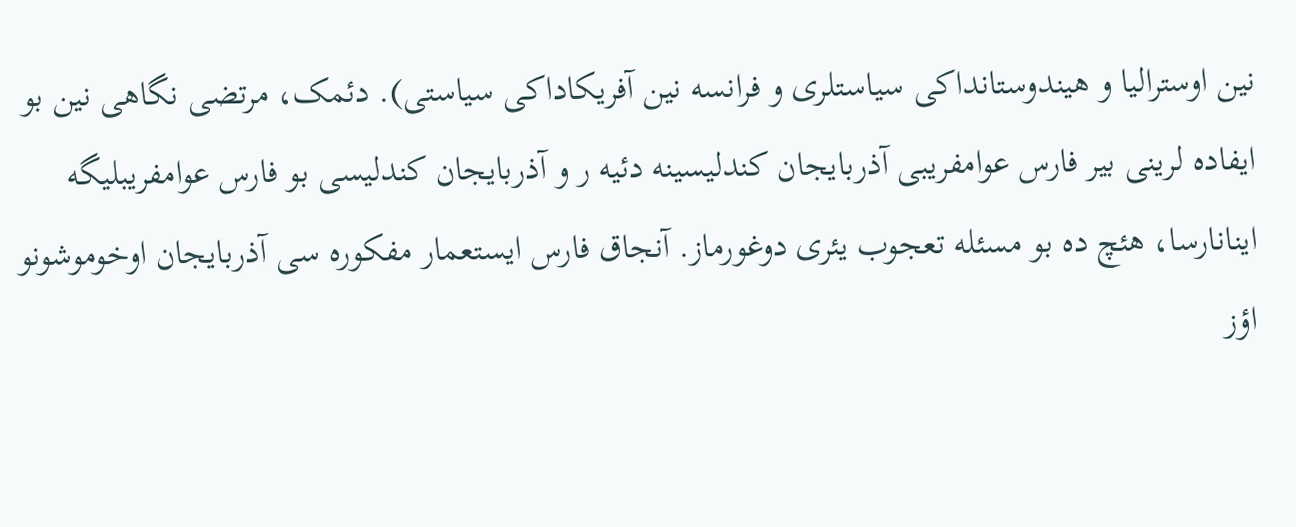نین اوسترالیا و هیندوستانداکی سیاستلری و فرانسه نین آفریکاداکی سیاستی). دئمک، مرتضی نگاهی نین بو ایفاده لرینی بیر فارس عوامفریبی آذربایجان کندلیسینه دئیه ر و آذربایجان کندلیسی بو فارس عوامفریبلیگه اینانارسا، هئچ ده بو مسئله تعجوب یئری دوغورماز. آنجاق فارس ایستعمار مفکوره سی آذربایجان اوخوموشونو اؤز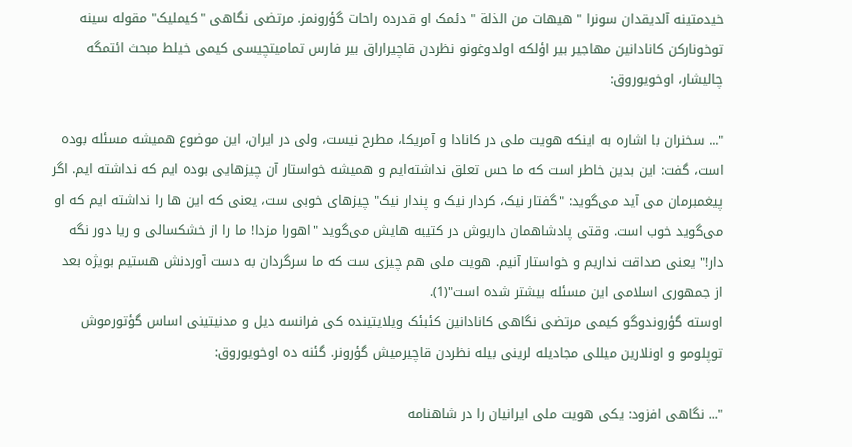خیدمتینه آلدیقدان سونرا " هيهات من الذلة " دئمک او قدرده راحات گؤرونمز. مرتضی نگاهی "کیملیک" مقوله سینه توخونارکن کانادانین مهاجیر بیر اؤلکه اولدوغونو نظردن قاچیراراق بیر فارس تمامیتچیسی کیمی خیلط مبحث ائتمگه چالیشار، اوخویوروق:

"... سخنران با اشاره به اینکه هویت ملی در کانادا و آمریکا، مطرح نیست، ولی در ایران، این موضوع همیشه مسئله بوده است، گفت: این بدین خاطر است که ما حس تعلق نداشته‌ایم و همیشه خواستار آن چیزهایی بوده ایم که نداشته ایم. اگر پیغمبرمان می آید می‌گوید: "گفتار نیک، کردار نیک و پندار نیک" چیزهای خوبی ست، یعنی که این ها را نداشته ایم که او می‌گوید خوب است. وقتی پادشاهمان داریوش در کتیبه هایش می‌گوید "اهورا مزدا! ما را از خشکسالی و ریا دور نگه دار!" یعنی صداقت نداریم و خواستار‌ آنیم. هویت ملی هم چیزی ست که ما سرگردان به دست آوردنش هستیم بویژه بعد از جمهوری اسلامی این مسئله بیشتر شده است"(1).
اوسته گؤروندوگو کیمی مرتضی نگاهی کانادانین کئبئک ویلایتینده کی فرانسه دیل و مدنیتینی اساس گؤتورموش توپلومو و اونلارین میللی مجادیله لرینی بیله نظردن قاچیرمیش گؤرونر. گئنه ده اوخویوروق:

"... نگاهی افزود: یکی هویت ملی ایرانیان را در شاهنامه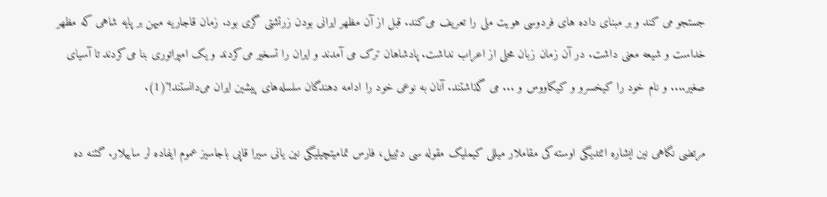جستجو می کند و بر مبنای داده های فردوسی هویت ملی را تعریف می‌کند. قبل از آن مظهر ایرانی بودن زرتشتی گری بود. زمان قاجاریه میهن بر پایه شاهی که مظهر خداست و شیعه معنی داشت. در آن زمان زبان محلی از اعراب نداشت. پادشاهان ترک می آمدند و ایران را تسخیر می‌کردند و یک امپراتوری بنا می‌کردند تا آسیای صغیر.... و نام خود را کیخسرو و کیکاووس و ... می گذاشتند. آنان به نوعی خود را ادامه دهندگان سلسله‌های پیشین ایران می‌دانستند!"(1).

مرتضی نگاهی نین ایشاره ائتدیگی اوسته کی مقاملار میللی کیملیک مقوله سی دئییل، فارس تمامیتچیلیگی نین یانی سیرا قاپی باجاسیز عموم ایفاده لر ساییلار. گئنه ده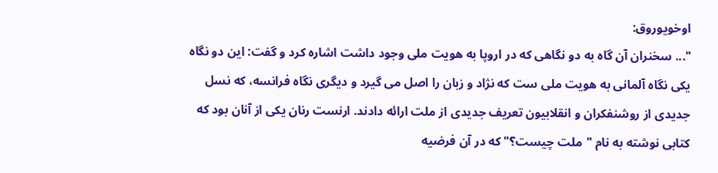اوخویوروق:
"... سخنران آن گاه به دو نگاهی که در اروپا به هویت ملی وجود داشت اشاره کرد و گفت: این دو نگاه یکی نگاه آلمانی به هویت ملی ست که نژاد و زبان را اصل می گیرد و دیگری نگاه فرانسه، که نسل جدیدی از روشنفکران و انقلابیون تعریف جدیدی از ملت ارائه دادند. ارنست رنان یکی از آنان بود که کتابی نوشته به نام "ملت چیست؟" که در آن فرضیه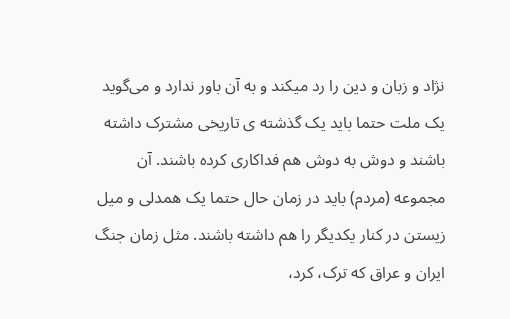نژاد و زبان و دین را رد میکند و به آن باور ندارد و می‌گوید یک ملت حتما باید یک گذشته ی تاریخی مشترک داشته باشند و دوش به دوش هم فداکاری کرده باشند. آن مجموعه (مردم) باید در زمان حال حتما یک همدلی و میل زیستن در کنار یکدیگر را هم داشته باشند. مثل زمان جنگ ایران و عراق که ترک، کرد،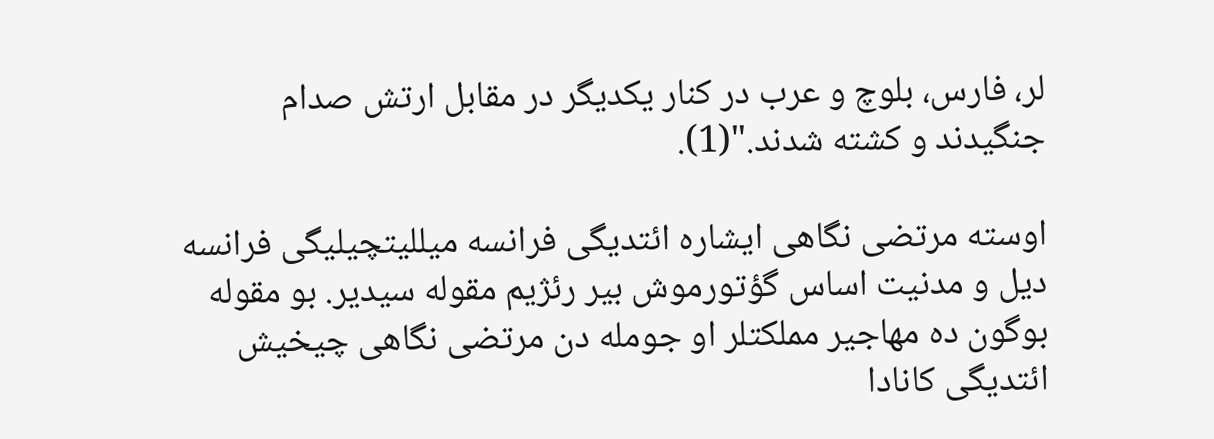لر، فارس، بلوچ و عرب در کنار یکدیگر در مقابل ارتش صدام جنگیدند و کشته شدند."(1).

اوسته مرتضی نگاهی ایشاره ائتدیگی فرانسه میللیتچیلیگی فرانسه دیل و مدنیت اساس گؤتورموش بیر رئژیم مقوله سیدیر. بو مقوله بوگون ده مهاجیر مملکتلر او جومله دن مرتضی نگاهی چیخیش ائتدیگی کانادا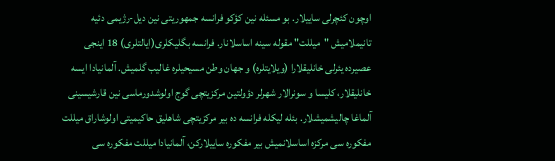اوچون کئچرلی ساییلار. بو مسئله نین کؤکو فرانسه جمهوریتی نین دیل-رژیمی دئیه تانیملامیش "میللت" مقوله سینه اساسلانار. فرانسه بگلیکلری(ایالتلری) 18 اینجی عصیرده یئرلی خانلیقلارا (ویلایتلره) و جهان وطن مسیحیلره غالیب گلمیش. آلمانیادا ایسه خانلیقلار، کلیسا و سونرالار شهرلر دؤولتین مرکزیتچی گوج اولوشدورماسی نین قارشیسینی آلماغا چالیشمیشلار. بئله لیکله فرانسه ده بیر مرکزیتچی شاهلیق حاکیمیتی اولوشاراق میللت مفکوره سی مرکزه اساسلانمیش بیر مفکوره ساییلارکن، آلمانیادا میللت مفکوره سی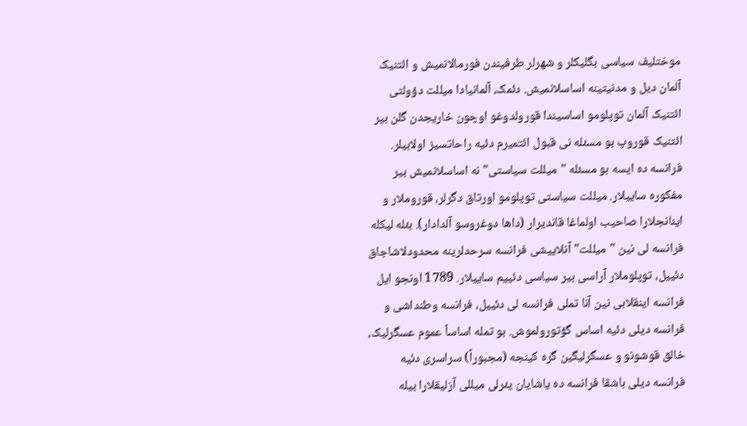موختلیف سیاسی بگلیکلر و شهرلر طرفیندن فورمالانمیش و ائتنیک آلمان دیل و مدنیتینه اساسلانمیش. دئمک، آلمانیادا میللت دؤولتی ائتنیک آلمان توپلومو اساسیندا قورولدوغو اوچون خاریجدن گلن بیر ائتنیک قوروپ بو مسئله نی قبول ائتمیرم دئیه راحاتسیز اولابیلر. فرانسه ده ایسه بو مسئله "میللت سیاستی"نه اساسلانمیش بیر مفکوره ساییلار. میللت سیاستی توپلومو اورتاق دگرلر، قوروملار و اینانجلارا صاحیب اولماغا قاندیرار (داها دوغروسو آلدادار). بئله لیکله فرانسه لی نین "میللت" آنلاییشی فرانسه سرحدلرینه محدودلاشاجاق دئییل، توپلوملار آراسی بیر سیاسی دئییم ساییلار. 1789 اونجو ایل فرانسه اینقلابی نین آنا تملی فرانسه لی دئییل، فرانسه وطنداشی و فرانسه دیلی دئیه اساس گؤتورولموش. بو تمله اساساً عموم عسگرلیک، خالق قوشونو و عسگرلیگین گره کینجه (مجبوراً) سراسری دئیه فرانسه دیلی باشقا فرانسه ده یاشایان یئرلی میللی آزلیقلارا بیله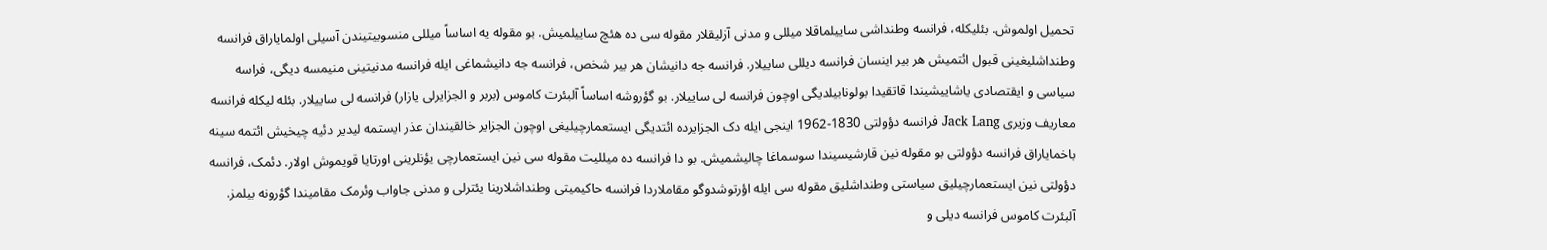تحمیل اولموش. بئلیکله، فرانسه وطنداشی ساییلماقلا میللی و مدنی آزلیقلار مقوله سی ده هئچ ساییلمیش. بو مقوله یه اساساً میللی منسوبیتیندن آسیلی اولمایاراق فرانسه وطنداشلیغینی قبول ائتمیش هر بیر اینسان فرانسه دیللی ساییلار. فرانسه جه دانیشان هر بیر شخص، فرانسه جه دانیشماغی ایله فرانسه مدنیتینی منیمسه دیگی، فراسه سیاسی و ایقتصادی یاشاییشیندا قاتقیدا بولونابیلدیگی اوچون فرانسه لی ساییلار. بو گؤروشه اساساً آلبئرت کاموس (بربر و الجزایرلی یازار) فرانسه لی ساییلار. بئله لیکله فرانسه معاریف وزیری Jack Lang فرانسه دؤولتی 1830-1962 اینجی ایله دک الجزایرده ائتدیگی ایستعمارچیلیغی اوچون الجزایر خالقیندان عذر ایستمه لیدیر دئیه چیخیش ائتمه سینه باخمایاراق فرانسه دؤولتی بو مقوله نین قارشیسیندا سوسماغا چالیشمیش. بو دا فرانسه ده میللیت مقوله سی نین ایستعمارچی یؤنلرینی اورتایا قویموش اولار. دئمک، فرانسه دؤولتی نین ایستعمارچیلیق سیاستی وطنداشلیق مقوله سی ایله اؤرتوشدوگو مقاملاردا فرانسه حاکیمیتی وطنداشلارینا یئترلی و مدنی جاواب وئرمک مقامیندا گؤرونه بیلمز. آلبئرت کاموس فرانسه دیلی و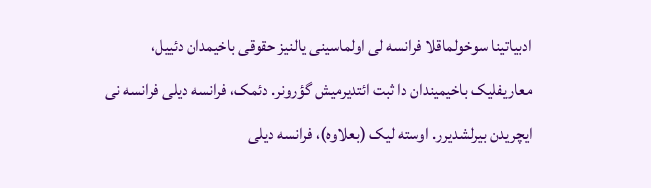ادبیاتینا سوخولماقلا فرانسه لی اولماسینی یالنیز حقوقی باخیمدان دئییل، معاریفلیک باخیمیندان دا ثبت ائتدیرمیش گؤرونر. دئمک، فرانسه دیلی فرانسه نی ایچریدن بیرلشدیرر. اوسته لیک (بعلاوه)، فرانسه دیلی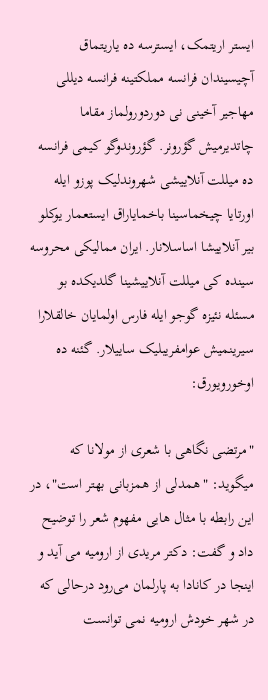ایستر اریتمک، ایسترسه ده یاریتماق آچیسیندان فرانسه مملکتینه فرانسه دیللی مهاجیر آخینی نی دوردورولماز مقاما چاتدیرمیش گؤرونر. گؤروندوگو کیمی فرانسه ده میللت آنلاییشی شهروندلیک پوزو ایله اورتایا چیخماسینا باخمایاراق ایستعمار یوکلو بیر آنلاییشا اساسلانار. ایران ممالیکی محروسه سینده کی میللت آنلاییشینا گلدیکده بو مسئله نئیزه گوجو ایله فارس اولمایان خالقلارا سیرینمیش عوامفریبلیک ساییلار. گئنه ده اوخورویورق:

"مرتضی نگاهی با شعری از مولانا که میگوید: "همدلی از همزبانی بهتر است"، در این رابطه با مثال هایی مفهوم شعر را توضیح داد و گفت: دکتر مریدی از ارومیه می آید و اینجا در کانادا به پارلمان می‌رود درحالی که در شهر خودش ارومیه نمی توانست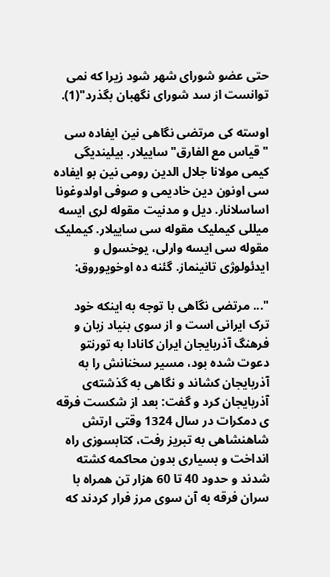حتی عضو شورای شهر شود زیرا که نمی توانست از سد شورای نگهبان بگذرد"(1).

اوسته کی مرتضی نگاهی نین ایفاده سی "قیاس مع الفارق" ساییلار. بیلیندیگی کیمی مولانا جلال الدین رومی نین بو ایفاده سی اونون دین خادیمی و صوفی اولدوغونا اساسلانار. دیل و مدنیت مقوله لری ایسه میللی کیملیک مقوله سی ساییلار. کیملیک مقوله سی ایسه وارلی، یوخسول و ایدئولوژی تانینماز. گئنه ده اوخویوروق:

"... مرتضی نگاهی با توجه به اینکه خود ترک ایرانی است و از سوی بنیاد زبان و فرهنگ آذربایجان ایران کانادا به تورنتو دعوت شده بود، مسیر سخنانش را به آذربایجان کشاند و نگاهی به گذشته‌ی آذربایجان کرد و گفت: بعد از شکست فرقه ی دمکرات در سال 1324 وقتی ارتش شاهنشاهی به تبریز رفت، کتابسوزی راه انداخت و بسیاری بدون محاکمه کشته شدند و حدود 40 تا 60 هزار تن همراه با سران فرقه به آن سوی مرز فرار کردند که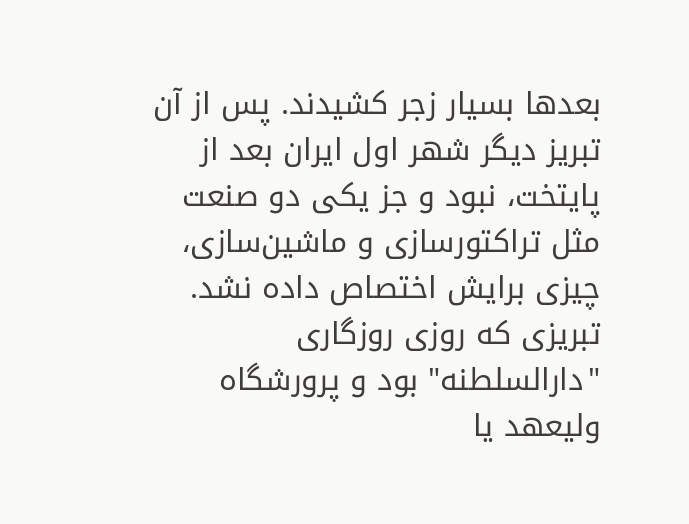بعدها بسیار زجر کشیدند. پس از آن تبریز دیگر شهر اول ایران بعد از پایتخت، نبود و جز یکی دو صنعت مثل تراکتور‌سازی و ماشین‌سازی، چیزی برایش اختصاص داده نشد. تبریزی که روزی روزگاری "دارالسلطنه" بود و پرورشگاه ولیعهد یا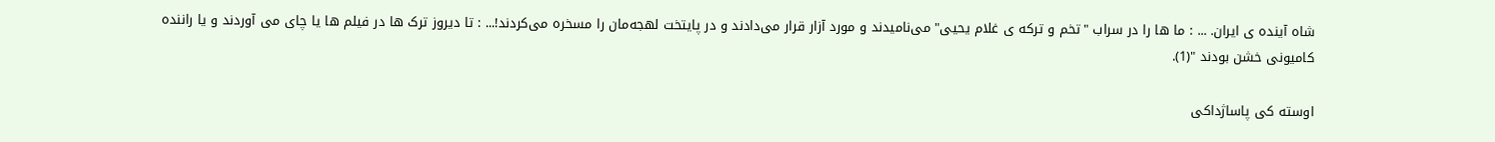شاه آینده ی ایران. ... : ما ها را در سراب "تخم و ترکه ی غلام یحیی" می‌نامیدند و مورد آزار قرار می‌دادند و در پایتخت لهجه‌مان را مسخره می‌کردند!... : تا دیروز ترک ها در فیلم ها یا چای می آوردند و یا راننده کامیونی خشن بودند "(1).

اوسته کی پاساژداکی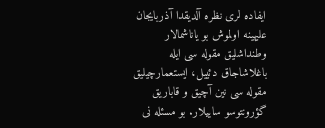ایفاده لری نظره آلدیقدا آذربایجان علیهینه اولموش بو یاناشمالار وطنداشلیق مقوله سی ایله باغلاشاجاق دئییل، ایستعمارچیلیق مقوله سی نین آچیق و قاباریق گؤرونتوسو ساییلار. بو مسئله نی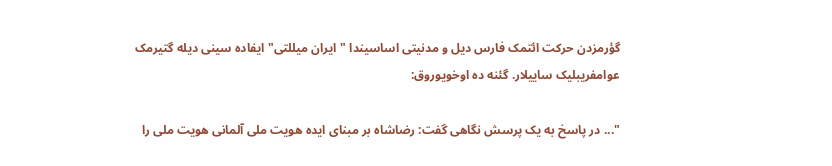گؤرمزدن حرکت ائتمک فارس دیل و مدنیتی اساسیندا "ایران میللتی" ایفاده سینی دیله گتیرمک عوامفریبلیک ساییلار. گئنه ده اوخویوروق:

"... در پاسخ به یک پرسش نگاهی گفت: رضاشاه بر مبنای ایده هویت ملی آلمانی هویت ملی را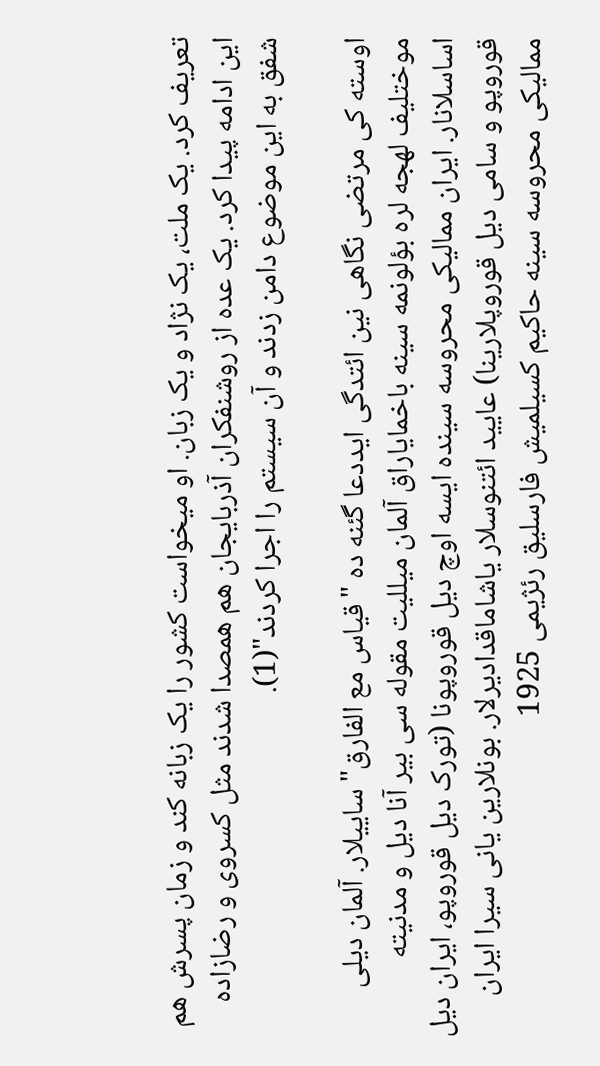تعریف کرد. یک ملت، یک نژاد و یک زبان. او میخواست کشور را یک زبانه کند و زمان پسرش هم این ادامه پیدا کرد. یک عده از روشنفکران آذربایجان هم همصدا شدند مثل کسروی و رضازاده شفق به این موضوع دامن زدند و آن سیستم را اجرا کردند"(1).

اوسته کی مرتضی نگاهی نین ائتدگی ایددعا گئنه ده "قیاس مع الفارق" ساییلار. آلمان دیلی موختلیف لهجه لره بؤلونمه سینه باخمایاراق آلمان میللیت مقوله سی بیر آنا دیل و مدنیته اساسلانار. ایران ممالیکی محروسه سینده ایسه اوچ دیل قوروپونا (تورک دیل قوروپو، ایران دیل قوروپو و سامی دیل قوروپلارینا) عایید ائتنوسلار یاشاماقدادیرلار. بونلارین یانی سیرا ایران ممالیکی محروسه سینه حاکیم کسیلمیش فارسلیق رئژیمی 1925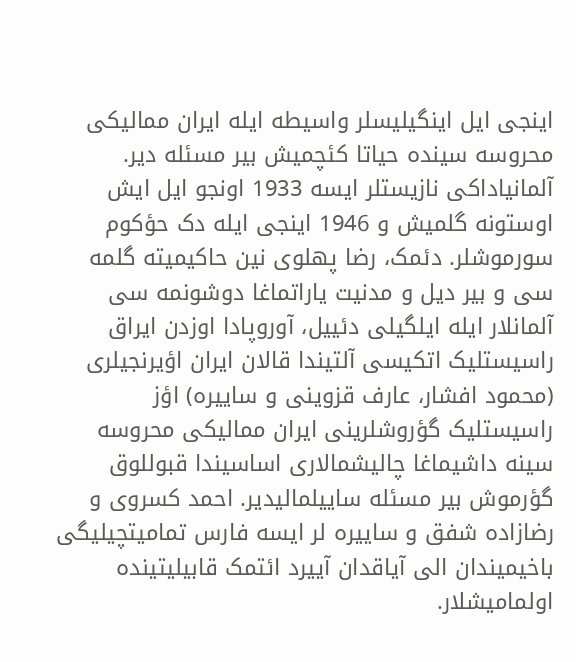اینجی ایل اینگیلیسلر واسیطه ایله ایران ممالیکی محروسه سینده حیاتا کئچمیش بیر مسئله دیر. آلمانیاداکی نازیستلر ایسه 1933 اونجو ایل ایش اوستونه گلمیش و 1946 اینجی ایله دک حؤکوم سورموشلر. دئمک، رضا پهلوی نین حاکیمیته گلمه سی و بیر دیل و مدنیت یاراتماغا دوشونمه سی آلمانلار ایله ایلگیلی دئییل، آوروپادا اوزدن ایراق راسیستلیک اتکیسی آلتیندا قالان ایران اؤیرنجیلری (محمود افشار، عارف قزوینی و ساییره) اؤز راسیستلیک گؤروشلرینی ایران ممالیکی محروسه سینه داشیماغا چالیشمالاری اساسیندا قبوللوق گؤرموش بیر مسئله ساییلمالیدیر. احمد کسروی و رضازاده شفق و ساییره لر ایسه فارس تمامیتچیلیگی باخیمیندان الی آیاقدان آییرد ائتمک قابیلیتینده اولمامیشلار.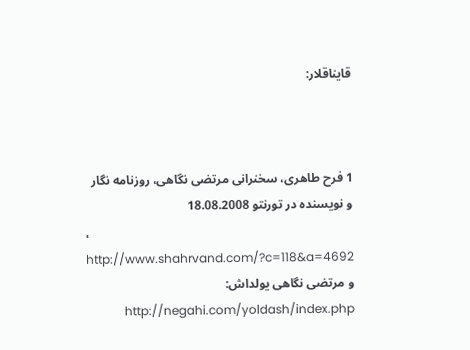قایناقلار:



1 فرح طاهری، سخنرانی مرتضی نگاهی، روزنامه نگار و نویسنده در تورنتو 18.08.2008
، http://www.shahrvand.com/?c=118&a=4692
و مرتضی نگاهی یولداش: http://negahi.com/yoldash/index.php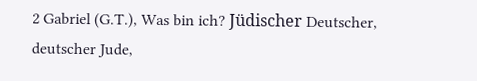2 Gabriel (G.T.), Was bin ich? Jüdischer Deutscher, deutscher Jude,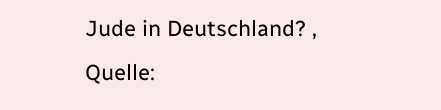Jude in Deutschland? , Quelle: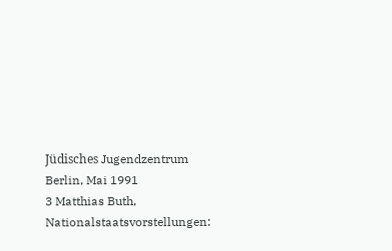Jüdisches Jugendzentrum Berlin, Mai 1991
3 Matthias Buth, Nationalstaatsvorstellungen: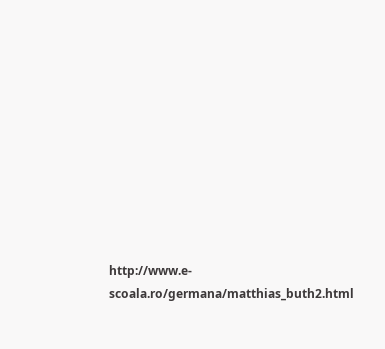http://www.e-scoala.ro/germana/matthias_buth2.html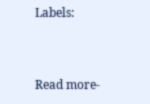Labels:


Read more-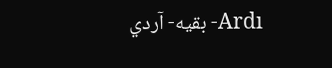Ardı- بقيه- آردي